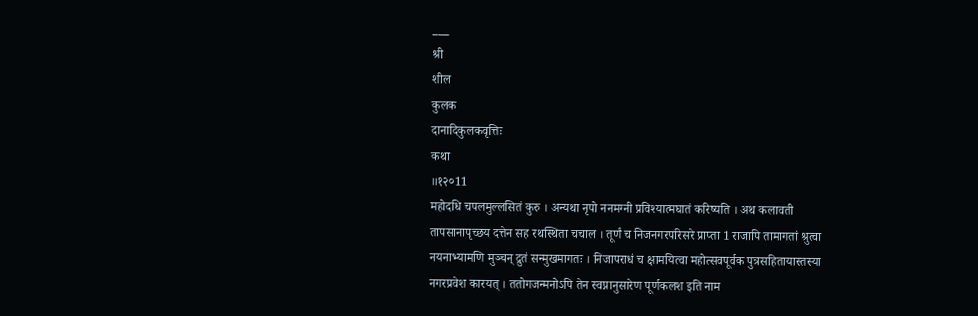___
श्री
शील
कुलक
दानादिकुलकवृत्तिः
कथा
॥१२०11
महोदधि चपलमुल्लसितं कुरु । अन्यथा नृपो ननमग्नी प्रविश्यात्मघातं करिष्यति । अथ कलावती तापसानापृच्छय दत्तेन सह रथस्थिता चचाल । तूर्णं च निजनगरपरिसरे प्राप्ता 1 राजापि तामागतां श्रुत्वा नयनाभ्यामणि मुञ्चन् द्रुतं सन्मुखमागतः । निजापराधं च क्षामयित्वा महोत्सवपूर्वक पुत्रसहितायास्तस्या नगरप्रवेश कारयत् । ततोगजन्मनोऽपि तेन स्वप्नानुसारेण पूर्णकलश इति नाम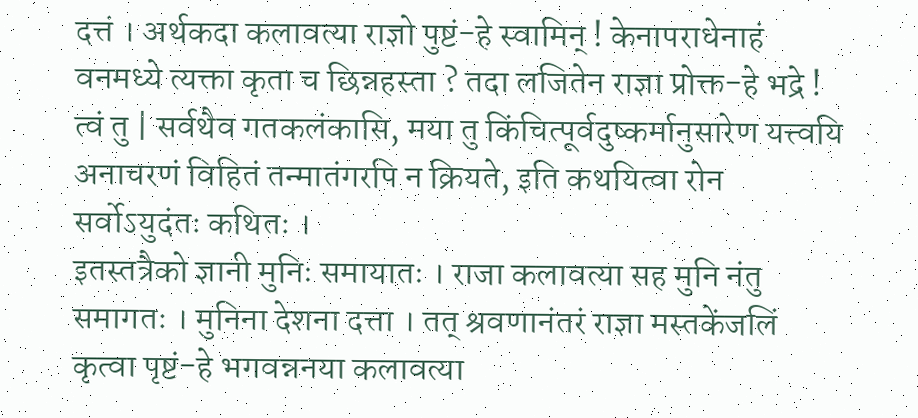दत्तं । अर्थकदा कलावत्या राज्ञो पुष्टं-हे स्वामिन् ! केनापराधेनाहं वनमध्ये त्यक्ता कृता च छिन्नहस्ता ? तदा लजितेन राज्ञा प्रोक्त-हे भद्रे ! त्वं तु | सर्वथैव गतकलंकासि, मया तु किंचित्पूर्वदुष्कर्मानुसारेण यत्त्वयि अनाचरणं विहितं तन्मातंगरपि न क्रियते, इति कथयित्वा रोन सर्वोऽयुदंतः कथितः ।
इतस्तत्रैको ज्ञानी मुनिः समायातः । राजा कलावत्या सह मुनि नंतु समागतः । मुनिना देशना दत्ता । तत् श्रवणानंतरं राज्ञा मस्तकेंजलिं कृत्वा पृष्टं-हे भगवन्ननया कलावत्या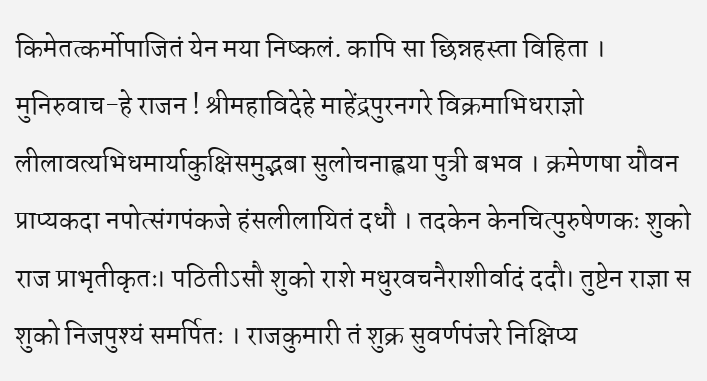किमेतत्कर्मोपाजितं येन मया निष्कलं. कापि सा छिन्नहस्ता विहिता । मुनिरुवाच-हे राजन ! श्रीमहाविदेहे माहेंद्रपुरनगरे विक्रमाभिधराज्ञो लीलावत्यभिधमार्याकुक्षिसमुद्भबा सुलोचनाह्वया पुत्री बभव । क्रमेणषा यौवन प्राप्यकदा नपोत्संगपंकजे हंसलीलायितं दधौ । तदकेन केनचित्पुरुषेणकः शुको राज प्राभृतीकृतः। पठितीऽसौ शुको राशे मधुरवचनैराशीर्वादं ददौ। तुष्टेन राज्ञा स शुको निजपुश्यं समर्पितः । राजकुमारी तं शुक्र सुवर्णपंजरे निक्षिप्य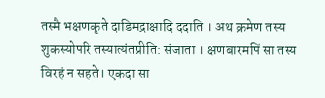तस्मै भक्षणकृते दाडिमद्राक्षादि ददाति । अथ क्रमेण तस्य शुकस्योपरि तस्यात्यंतप्रीति: संजाता । क्षणबारमपिं सा तस्य विरहं न सहते। एकदा सा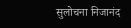सुलोचना निजानंद